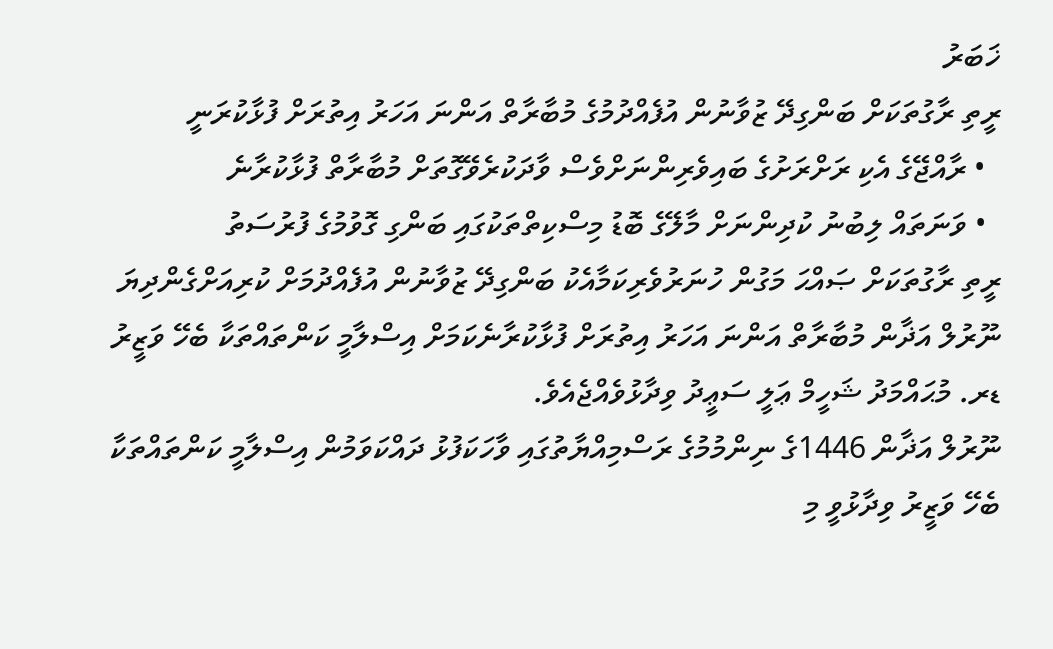ޚަބަރު
ރީތި ރާގުތަކަށް ބަންގިދޭ ޒުވާނުން އުފެއްދުމުގެ މުބާރާތް އަންނަ އަހަރު އިތުރަށް ފުޅާކުރަނީ
  • ރާއްޖޭގެ އެކި ރަށްރަށުގެ ބައިވެރިންނަށްވެސް ވާދަކުރެވޭގޮތަށް މުބާރާތް ފުޅާކުރާނެ
  • ވަނަތައް ލިބުނު ކުދިންނަށް މާލޭގެ ބޮޑު މިސްކިތްތަކުގައި ބަންގި ގޮވުމުގެ ފުރުސަތު
ރީތި ރާގުތަކަށް ޞައްޙަ މަގުން ހުނަރުވެރިކަމާއެކު ބަންގިދޭ ޒުވާނުން އުފެއްދުމަށް ކުރިއަށްގެންދިޔަ ނޫރުލް އަޛާން މުބާރާތް އަންނަ އަހަރު އިތުރަށް ފުޅާކުރާނެކަމަށް އިސްލާމީ ކަންތައްތަކާ ބެހޭ ވަޒީރު ޑރ. މުޙައްމަދު ޝަހީމް ޢަލީ ސަޢީދު ވިދާޅުވެއްޖެއެވެ.
ނޫރުލް އަޛާން 1446ގެ ނިންމުމުގެ ރަސްމިއްޔާތުގައި ވާހަކަފުޅު ދައްކަވަމުން އިސްލާމީ ކަންތައްތަކާ ބެހޭ ވަޒީރު ވިދާޅުވީ މި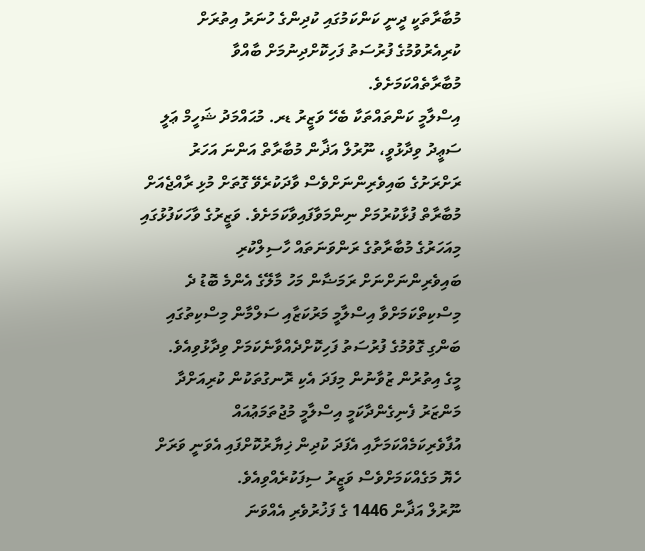މުބާރާތަކީ ދީނީ ކަންކަމުގައި ކުދިންގެ ހުނަރު އިތުރަށް ކުރިއެރުވުމުގެ ފުރުސަތު ފަހިކޮށްދިނުމަށް ބާއްވާ މުބާރާތެއްކަމަށެވެ.
އިސްލާމީ ކަންތައްތަކާ ބެހޭ ވަޒީރު ޑރ. މުޙައްމަދު ޝަހީމް ޢަލީ ސަޢީދު ވިދާޅުވީ، ނޫރުލް އަޛާން މުބާރާތް އަންނަ އަހަރު ރަށްރަށުގެ ބައިވެރިންނަށްވެސް ވާދަކުރެވޭ ގޮތަށް މުޅި ރާއްޖެއަށް މުބާރާތް ފުޅާކުރުމަށް ނިންމަވާފައިވާކަމަށެވެ. ވަޒީރުގެ ވާހަކަފުޅުގައި މިއަހަރުގެ މުބާރާތުގެ ރަންވަނަތައް ހާސިލްކުރި ބައިވެރިންނަށްނަށް ރަމަޟާން މަހު މާލޭގެ އެންމެ ބޮޑު ދެ މިސްކިތްކަމަށްވާ އިސްލާމީ މަރުކަޒާއި ސަލްމާން މިސްކިތުގައި ބަންގި ގޮވުމުގެ ފުރުސަތު ފަހިކޮށްދެއްވާނެކަމަށް ވިދާޅުވިއެވެ.
މީގެ އިތުރުން ޒުވާނުން މިފަދަ އެކި ރޮނގުތަކުން ކުރިއަށްދާ މަންޒަރު ފެނިގެންދާކަމީ އިސްލާމީ މުޖުތަމަޢުއައް އުފާވެރިކަމެއްކަމަށާއި އެފަދަ ކުދިން ޚިޔާރުކޮށްފައި އެވަނީ ވަރަށް ހެޔޮ މަގެއްކަމަށްވެސް ވަޒީރު ސިފަކުރެއްވިއެވެ.
ނޫރުލް އަޛާން 1446 ގެ ފަޚުރުވެރި އެއްވަނަ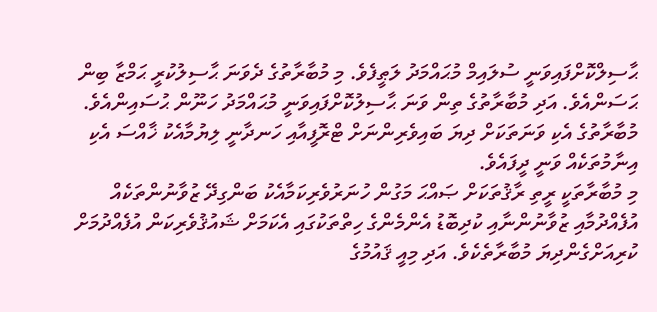ޙާސިލްކޮށްފައިވަނީ ސުލައިމް މުޙައްމަދު ލަޠީފެވެ. މި މުބާރާތުގެ ދެވަނަ ޙާސިލުކުރީ ޙަމްޒާ ބިން ޙަސަންއެވެ. އަދި މުބާރާތުގެ ތިން ވަނަ ޙާސިލުކޮށްފައިވަނީ މުޙައްމަދު ހަނޫން ޙުސައިންއެވެ. މުބާރާތުގެ އެކި ވަނަތަކަށް ދިޔަ ބައިވެރިންނަށް ޓްރޮފީއާއި ހަނދާނީ ލިޔުމާއެކު ޚާއްސަ އެކި އިނާމުތަކެއް ވަނީ ދީފައެވެ.
މި މުބާރާތަކީ ރީތި ރާޤުތަކަށް ޞައްޙަ މަގުން ހުނަރުވެރިކަމާއެކު ބަންގިދޭ ޒުވާނުންތަކެއް އުފެއްދުމާއި ޒުވާނުންނާއި ކުދިބޮޑު އެންމެންގެ ހިތްތަކުގައި އެކަމަށް ޝައުޤުވެރިކަން އުފެއްދުމަށް ކުރިއަށްގެންދިޔަ މުބާރާތެކެވެ. އަދި މިއީ ޤައުމުގެ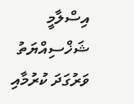އިސްލާމީ ޝަޚްސިއްޔަތު ވަރުގަދަ ކުރުމާއި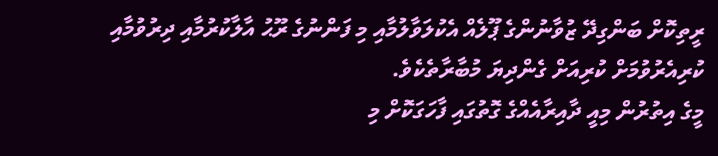ރީތިކޮށް ބަންގިދޭ ޒުވާނުންގެ ޕޫލެއް އެކުލަވާލުމާއި މި ފަންނުގެ ރޫޙު އާލާކުރުމާއި ދިރުވުމާއި ކުރިއެރުވުމަށް ކުރިއަށް ގެންދިޔަ މުބާރާތެކެވެ.
މީގެ އިތުރުން މިއީ ދާއިރާއެއްގެ ގޮތުގައި ފާހަގަކޮށް މި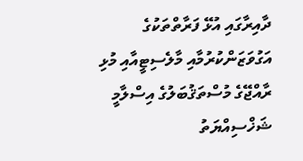ދާއިރާގައި އުޅޭ ފަރާތްތަކުގެ އަގުވަޒަންކުރުމާއި މާލެސިޓީއާއި މުޅި ރާއްޖޭގެ މުސްތަޤުބަލުގެ އިސްލާމީ ޝަޚްސިއްޔަތު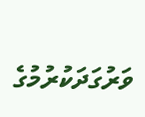ވަރުގަދަކުރުމުގެ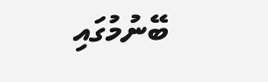ބޭނުމުގައި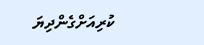ކުރިއަށްގެންދިޔަ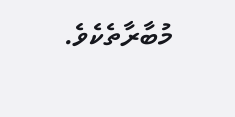މުބާރާތެކެވެ.